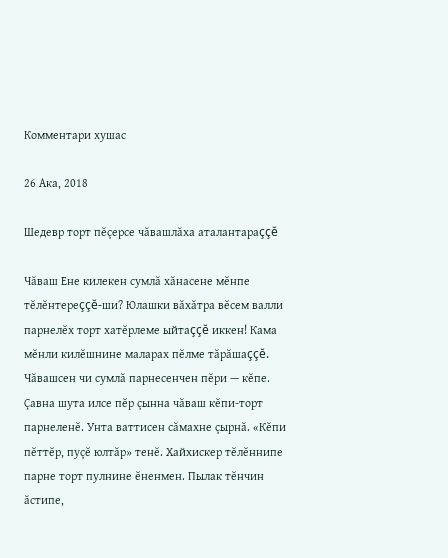Комментари хушас

26 Ака, 2018

Шедевр торт пĕçерсе чăвашлăха аталантараççĕ

Чăваш Ене килекен сумлă хăнасене мĕнпе тĕлĕнтереççĕ-ши? Юлашки вăхăтра вĕсем валли парнелĕх торт хатĕрлеме ыйтаççĕ иккен! Кама мĕнли килĕшнине маларах пĕлме тăрăшаççĕ. Чăвашсен чи сумлă парнесенчен пĕри — кĕпе. Çавна шута илсе пĕр çынна чăваш кĕпи-торт парнеленĕ. Унта ваттисен сăмахне çырнă. «Кĕпи пĕттĕр, пуçĕ юлтăр» тенĕ. Хайхискер тĕлĕннипе парне торт пулнине ĕненмен. Пылак тĕнчин ăстипе,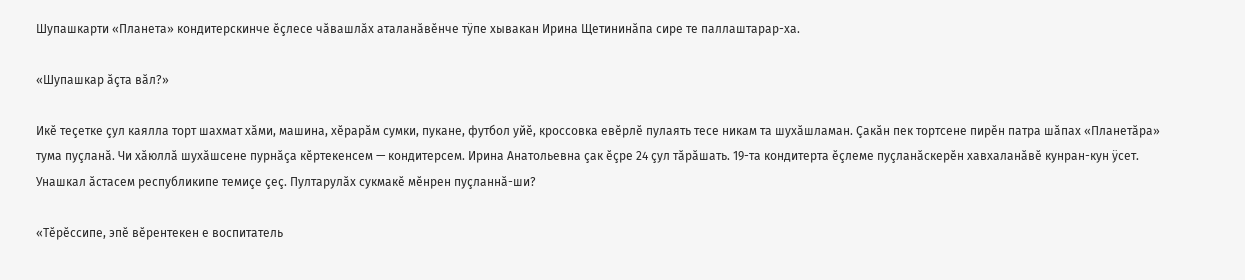Шупашкарти «Планета» кондитерскинче ĕçлесе чăвашлăх аталанăвĕнче тÿпе хывакан Ирина Щетининăпа сире те паллаштарар-ха.

«Шупашкар ăçта вăл?»

Икĕ теçетке çул каялла торт шахмат хăми, машина, хĕрарăм сумки, пукане, футбол уйĕ, кроссовка евĕрлĕ пулаять тесе никам та шухăшламан. Çакăн пек тортсене пирĕн патра шăпах «Планетăра» тума пуçланă. Чи хăюллă шухăшсене пурнăçа кĕртекенсем — кондитерсем. Ирина Анатольевна çак ĕçре 24 çул тăрăшать. 19-та кондитерта ĕçлеме пуçланăскерĕн хавхаланăвĕ кунран-кун ÿсет. Унашкал ăстасем республикипе темиçе çеç. Пултарулăх сукмакĕ мĕнрен пуçланнă-ши?

«Тĕрĕссипе, эпĕ вĕрентекен е воспитатель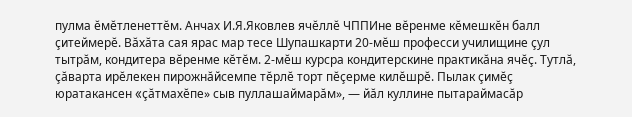пулма ĕмĕтленеттĕм. Анчах И.Я.Яковлев ячĕллĕ ЧППИне вĕренме кĕмешкĕн балл çитеймерĕ. Вăхăта сая ярас мар тесе Шупашкарти 20-мĕш професси училищине çул тытрăм, кондитера вĕренме кĕтĕм. 2-мĕш курсра кондитерскине практикăна ячĕç. Тутлă, çăварта ирĕлекен пирожнăйсемпе тĕрлĕ торт пĕçерме килĕшрĕ. Пылак çимĕç юратакансен «çăтмахĕпе» сыв пуллашаймарăм», — йăл куллине пытараймасăр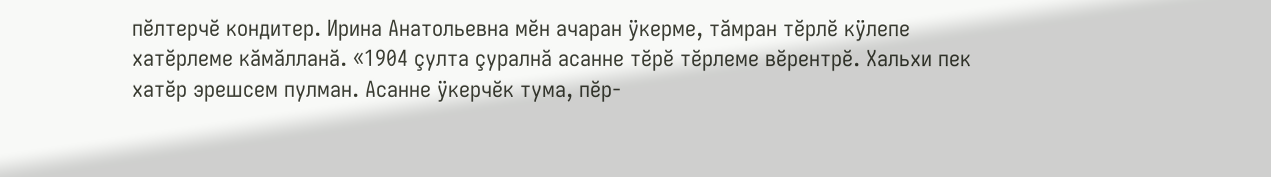пĕлтерчĕ кондитер. Ирина Анатольевна мĕн ачаран ÿкерме, тăмран тĕрлĕ кÿлепе хатĕрлеме кăмăлланă. «1904 çулта çуралнă асанне тĕрĕ тĕрлеме вĕрентрĕ. Хальхи пек хатĕр эрешсем пулман. Асанне ÿкерчĕк тума, пĕр-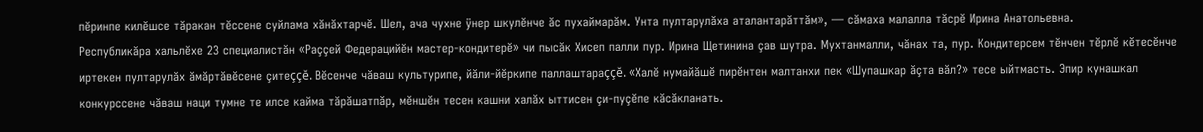пĕринпе килĕшсе тăракан тĕссене суйлама хăнăхтарчĕ. Шел, ача чухне ÿнер шкулĕнче ăс пухаймарăм. Унта пултарулăха аталантарăттăм», — сăмаха малалла тăсрĕ Ирина Анатольевна.
Республикăра хальлĕхе 23 специалистăн «Раççей Федерацийĕн мастер-кондитерĕ» чи пысăк Хисеп палли пур. Ирина Щетинина çав шутра. Мухтанмалли, чăнах та, пур. Кондитерсем тĕнчен тĕрлĕ кĕтесĕнче иртекен пултарулăх ăмăртăвĕсене çитеççĕ. Вĕсенче чăваш культурипе, йăли-йĕркипе паллаштараççĕ. «Халĕ нумайăшĕ пирĕнтен малтанхи пек «Шупашкар ăçта вăл?» тесе ыйтмасть. Эпир кунашкал конкурссене чăваш наци тумне те илсе кайма тăрăшатпăр, мĕншĕн тесен кашни халăх ыттисен çи-пуçĕпе кăсăкланать.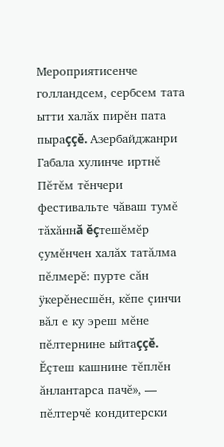Мероприятисенче голландсем, сербсем тата ытти халăх пирĕн пата пыраççĕ. Азербайджанри Габала хулинче иртнĕ Пĕтĕм тĕнчери фестивальте чăваш тумĕ тăхăннă ĕçтешĕмĕр çумĕнчен халăх татăлма пĕлмерĕ: пурте сăн ÿкерĕнесшĕн, кĕпе çинчи вăл е ку эреш мĕне пĕлтернине ыйтаççĕ. Ĕçтеш кашнине тĕплĕн ăнлантарса пачĕ», — пĕлтерчĕ кондитерски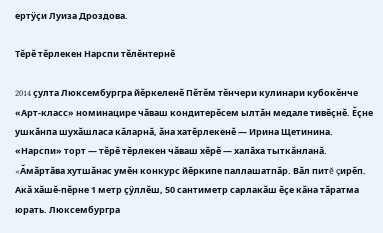ертÿçи Луиза Дроздова.

Тĕрĕ тĕрлекен Нарспи тĕлĕнтернĕ

2014 çулта Люксембургра йĕркеленĕ Пĕтĕм тĕнчери кулинари кубокĕнче «Арт-класс» номинацире чăваш кондитерĕсем ылтăн медале тивĕçнĕ. Ĕçне ушкăнпа шухăшласа кăларнă, ăна хатĕрлекенĕ — Ирина Щетинина. «Нарспи» торт — тĕрĕ тĕрлекен чăваш хĕрĕ — халăха тыткăнланă. «Ăмăртăва хутшăнас умĕн конкурс йĕркипе паллашатпăр. Вăл питĕ çирĕп. Акă хăшĕ-пĕрне 1 метр çÿллĕш, 50 сантиметр сарлакăш ĕçе кăна тăратма юрать. Люксембургра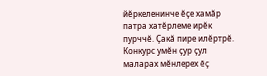йĕркеленинче ĕçе хамăр патра хатĕрлеме ирĕк пурччĕ. Çакă пире илĕртрĕ. Конкурс умĕн çур çул маларах мĕнлерех ĕç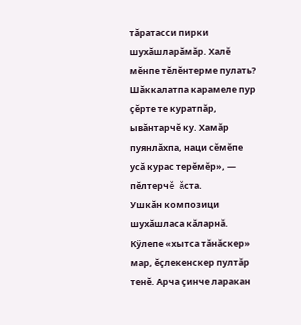тăратасси пирки шухăшларăмăр. Халĕ мĕнпе тĕлĕнтерме пулать? Шăккалатпа карамеле пур çĕрте те куратпăр, ывăнтарчĕ ку. Хамăр пуянлăхпа, наци сĕмĕпе усă курас терĕмĕр», — пĕлтерчĕ ăста.
Ушкăн композици шухăшласа кăларнă. Кÿлепе «хытса тăнăскер» мар, ĕçлекенскер пултăр тенĕ. Арча çинче ларакан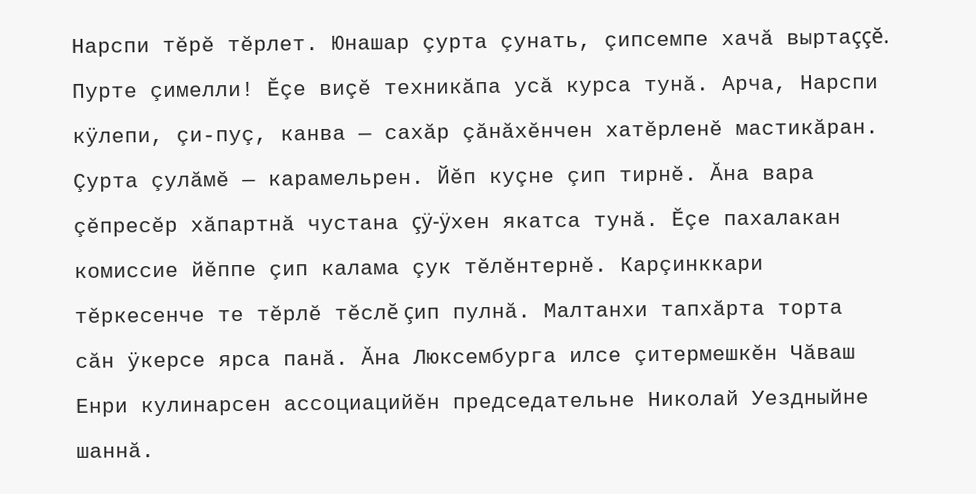Нарспи тĕрĕ тĕрлет. Юнашар çурта çунать, çипсемпе хачă выртаççĕ. Пурте çимелли! Ĕçе виçĕ техникăпа усă курса тунă. Арча, Нарспи кÿлепи, çи-пуç, канва — сахăр çăнăхĕнчен хатĕрленĕ мастикăран. Çурта çулăмĕ — карамельрен. Йĕп куçне çип тирнĕ. Ăна вара çĕпресĕр хăпартнă чустана çÿ-ÿхен якатса тунă. Ĕçе пахалакан комиссие йĕппе çип калама çук тĕлĕнтернĕ. Карçинккари тĕркесенче те тĕрлĕ тĕслĕ çип пулнă. Малтанхи тапхăрта торта сăн ÿкерсе ярса панă. Ăна Люксембурга илсе çитермешкĕн Чăваш Енри кулинарсен ассоциацийĕн председательне Николай Уездныйне шаннă.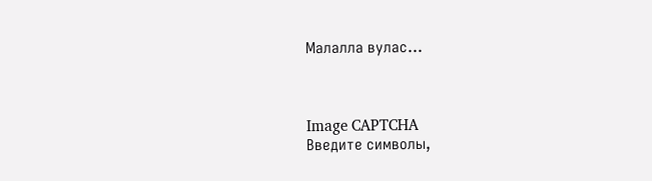Малалла вулас...



Image CAPTCHA
Введите символы,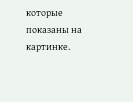которые показаны на картинке.